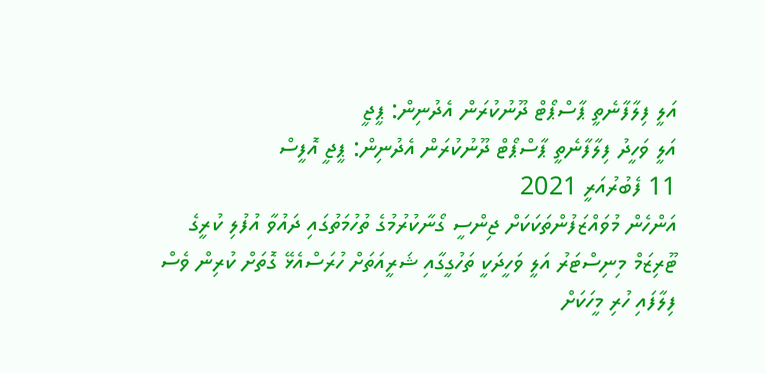އަލީ ފިލާފާނެތީ ޕާސްޕޯޓް ދޫނުކުރަން އެދުނިން: ޕީޖީ
އަލީ ވަހީދު ފިލާފާނެތީ ޕާސްޕޯޓް ދޫނުކުރަން އެދުނިން: ޕީޖީ އޮފީސް
11 ފެބުރުއަރީ 2021
އަންހެން މުވައްޒަފުންތަކަކަށް ޖިންސީ ގޯނާކުރުމުގެ ތުހުމަތުގައި ދައުވާ އުފުލި ކުރީގެ ޓޫރިޒަމް މިނިސްޓަރު އަލީ ވަހީދަކީ ތަހުގީގާއި ޝަރީއަތަށް ހުރަސްއެޅޭ ގޮތަށް ކުރިން ވެސް ފިލާފައި ހުރި މީހަކަށް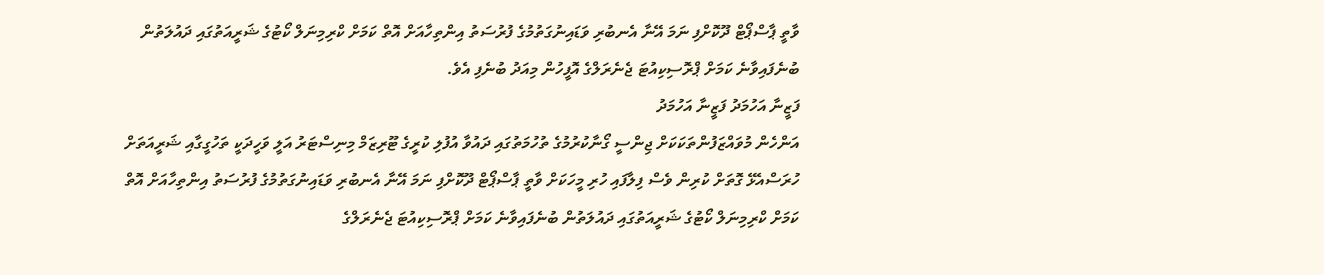ވާތީ ޕާސްޕޯޓް ދޫކޮށްފި ނަމަ އޭނާ އެނބުރި ވަޑައިނުގަތުމުގެ ފުރުސަތު އިންތިހާއަށް އޮތް ކަމަށް ކްރިމިނަލް ކޯޓުގެ ޝަރީއަތުގައި ދައުލަތުން ބުނެފައިވާނެ ކަމަށް ޕްރޮސިކިއުޓަ ޖެނެރަލްގެ އޮފީހުން މިއަދު ބުނެފި އެވެ.
ފަޒީނާ އަހުމަދު ފަޒީނާ އަހުމަދު
އަންހެން މުވައްޒަފުންތަކަކަށް ޖިންސީ ގޯނާކުރުމުގެ ތުހުމަތުގައި ދައުވާ އުފުލި ކުރީގެ ޓޫރިޒަމް މިނިސްޓަރު އަލީ ވަހީދަކީ ތަހުގީގާއި ޝަރީއަތަށް ހުރަސްއެޅޭ ގޮތަށް ކުރިން ވެސް ފިލާފައި ހުރި މީހަކަށް ވާތީ ޕާސްޕޯޓް ދޫކޮށްފި ނަމަ އޭނާ އެނބުރި ވަޑައިނުގަތުމުގެ ފުރުސަތު އިންތިހާއަށް އޮތް ކަމަށް ކްރިމިނަލް ކޯޓުގެ ޝަރީއަތުގައި ދައުލަތުން ބުނެފައިވާނެ ކަމަށް ޕްރޮސިކިއުޓަ ޖެނެރަލްގެ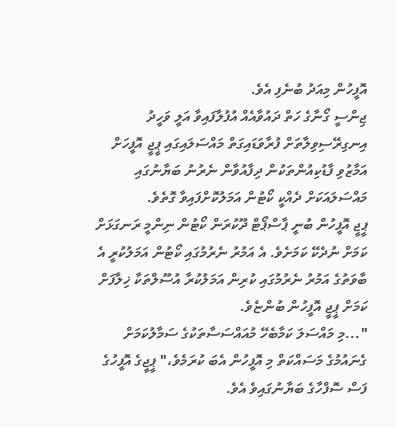އޮފީހުން މިއަދު ބުނެފި އެވެ.
ޖިންސީ ގޯނާގެ ހަތް ދައުވާއެއް އުފުލާފައިވާ އަލީ ވަހީދު އިނގިރޭސިވިލާތަށް ފުރާވަޑައިގަތް މައްސަލައިގައި ޕީޖީ އޮފީހަށް އަމާޒުވި ފާޑުކިއުންތަކުން ދިފާއުވާން ނެރުނު ބަޔާނުގައި މައްސަލައަކަށް ދެއްކީ ކޯޓުން އަމަލުކޮށްފައިވާ ގޮތެވެ.
ޕީޖީ އޮފީހުން ބުނީ ޕާސްޕޯޓް ދޫކުރަން ކޯޓުން ނިންމީ ރަނގަޅަށް ކަމަށް ނުދެކޭ ކަމަށެވެ. އެ އަމުރު ނެރުމުގައި ކޯޓުން އަމަލުކުރީ އެ ބާވަތުގެ އަމުރު ނެރުމުގައި ކުރިން އަމަލުކުރާ އުސޫލްތަކާ ޚިލާފަށް ކަމަށް ޕީޖީ އޮފީހުން ބުންޏެވެ.
"...މި މައްސަލަ ކަމާބެހޭ މުއައްސަސާތަކުގެ ސަމާލުކަމަށް ގެނައުމުގެ މަސައްކަތް މި އޮފީހުން އެބަ ކުރަމެވެ،" ޕީޖީގެ އޮފީހުގެ ފަސް ސޮފްހާގެ ބަޔާނުގައިވެ އެވެ.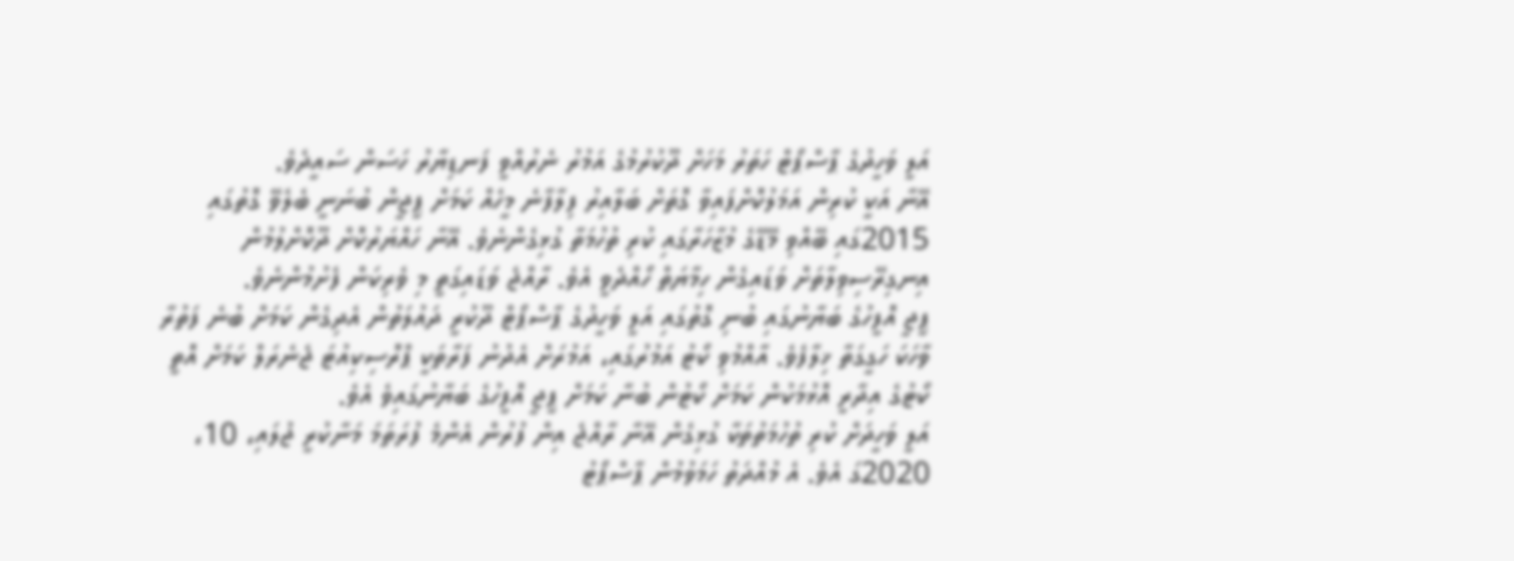އަލީ ވަހީދުގެ ޕާސްޕޯޓް ހަތަރު މަހަށް ދޫކުރުމުގެ އަމުރު ނެރުއްވީ ފަނޑިޔާރު ހަސަން ސައީދެވެ.
އޭނާ އަކީ ކުރިން އަމަލުކޮށްފައިވާ ގޮތަށް ބަލާއިރު ފިލާފާނެ މީހެއް ކަމަށް ޕީޖީން ބުނަނީ ބެލެވޭ ގޮތުގައި 2015ގައި ބޭއްވި މޭޑޭގެ މުޒާހަރާގައި ކުރި ތުހުމަތާ ގުޅިގެންނެވެ. އޭނާ ހައްޔަރުކޮށް ދޫކޮށްލުމުން އިނގިރޭސިވިލާތަށް ވަޑައިގެން ހިމާޔަތް ހޯއްދެވީ އެވެ. ރާއްޖެ ވަޑައިގަތީ މި ވެރިކަން ފެށުމުންނެވެ.
ޕީޖީ އޮފީހުގެ ބަޔާނުގައި ބުނި ގޮތުގައި އަލީ ވަހީދުގެ ޕާސްޕޯޓް ދޫކުރީ ދައުލަތުން އެދިގެން ކަމަށް ބުނެ ފަތުރާ ވާހަކަ ހަގީގަތާ ޚިލާފެވެ. އާއްމުވި ކޯޓު އަމުރުގައި، އަމުރަށް އެދުނު ފަރާތަކީ ޕްރޮސިކިއުޓަ ޖެނެރަލް ކަމަށް އޮތީ ކޯޓުގެ އިދާރީ އޮޅުމަކުން ކަމަށް ކޯޓުން ބުނާ ކަމަށް ޕީޖީ އޮފީހުގެ ބަޔާނުގައިވެ އެވެ.
އަލީ ވަހީދަށް ކުރި ތުހުމަތުތަކާ ގުޅިގެން އޭނާ ރާއްޖެ އިން ފުރުން އެންމެ ފުރަތަމަ މަނާކުރީ ޖުލައި، 10، 2020ގަ އެވެ. އެ މުއްދަތު ހަމަވުމުން ޕާސްޕޯޓު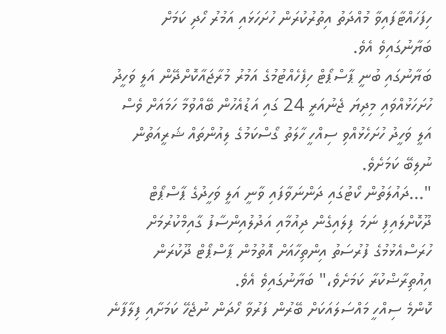ހިފަހައްޓާފައިވާ މުއްދަތު އިތުރުކުރަން ހުށަހަޅައި އަމުރު ހޯދި ކަމަށް ބަޔާނުގައިވެ އެވެ.
ބަޔާނުގައި ބުނީ ޕާސްޕޯޓް ހިފެހެއްޓުމުގެ އަމުރު މުރާޖައާކޮށްދޭން އަލީ ވަހީދު ހުށަހަޅުއްވައި މިދިޔަ ޖެނުއަރީ 24 ގައި އަޑުއެހުން ބޭއްވުމާ ހަމައަށް ވެސް އަލީ ވަހީދު ހުށަހެޅުއްވި ސިއްހީ ހާލަތު ގޯސްކަމުގެ ލިއުންތައް ޝަރީއަތުން ނުލިބޭ ކަމަށެވެ.
"...ދައުލަތުން ކޯޓުގައި ދަންނަވާފައި ވާނީ އަލީ ވަހީދުގެ ޕާސްޕޯޓް ދޫކޮށްލައިފި ނަމަ ފިލައިގެން ދިއުމާއި އަދުލުއިންސާފު ގާއިމްކުރުމަށް ހުރަސްއެޅުމުގެ ފުރުސަތު އިންތިހާއަށް އޮތުމުން ޕާސްޕޯޓް ދޫކުރަން އިއުތިރާޟްކުރާ ކަމަށެވެ،" ބަޔާނުގައިވެ އެވެ.
ކޮންމެ ސިއްހީ މައްސަލައަކަށް ބޭރުން ފަރުވާ ހޯދަން ނުޖެހޭ ކަމަށާއި ފިލާފާނެ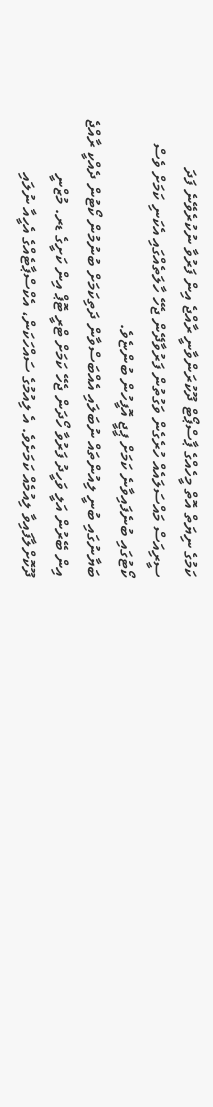ކަމުގެ ނިޔަތް އޮތް މީހެއްގެ ޕާސްޕޯޓް ދޫކުރަންވާނީ ރާއްޖެ އިން ފަރުވާ ނުކުރެވޭނެ ފަދަ ސީރިއަސް މައްސަލައެއް ހުރެގެން ވަގުތުން ފަރުވާދޭން ޖެހޭ ހާލަތެއްގައި އެކަނި ކަމަށް ވެސް ކޯޓުގައި ބުނެފައިވާނެ ކަމަށް ޕީޖީ އޮފީހުން ބުންޏެވެ.
ބަޔާނުގައި ބުނީ ލިއުންތައް ނުބަލައި އެއްބަސްވާން ދަތިކަމަށް ބުނުމުން ކޯޓުން ދެއްކީ ރާއްޖެ އިން ބޭރުން އަލީ ވަހީދު ފަރުވާ ހޯދަން ޖެހޭ ކަމަށް ޓްރީ ޓޮޕް އިން ކަށީގެ ޑރ. މުޒްނީ ދޫކޮށްލާފައިވާ ލިއުމެއް ކަމަށެވެ. އެ ލިއުމުގެ ސައްހަކަން، އެކްސްޕާޓެއްގެ އެހީއާ ނުލައި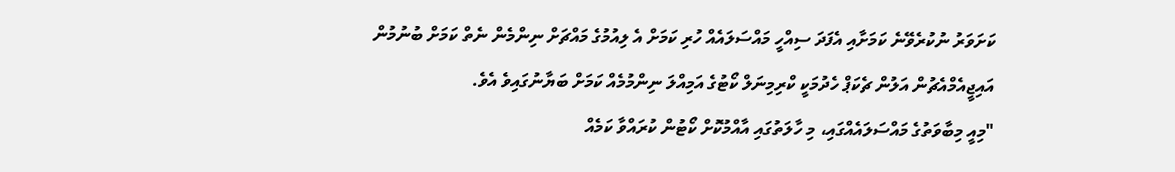ކަށަވަރު ނުކުރެވޭނެ ކަމަށާއި އެފަދަ ސިއްހީ މައްސަލައެއް ހުރި ކަމަށް އެ ލިއުމުގެ މައްޗަށް ނިންމެން ނެތް ކަމަށް ބުނުމުން އައިޖީއެމްއެޗުން އަލުން ޗެކަޕް ހެދުމަކީ ކްރިމިނަލް ކޯޓުގެ އަމިއްލަ ނިންމުމެއް ކަމަށް ބަޔާނުގައިވެ އެވެ.
"މިއީ މިބާވަތުގެ މައްސަލައެއްގައި، މި ހާލަތުގައި އާއްމުކޮށް ކޯޓުން ކުރައްވާ ކަމެއް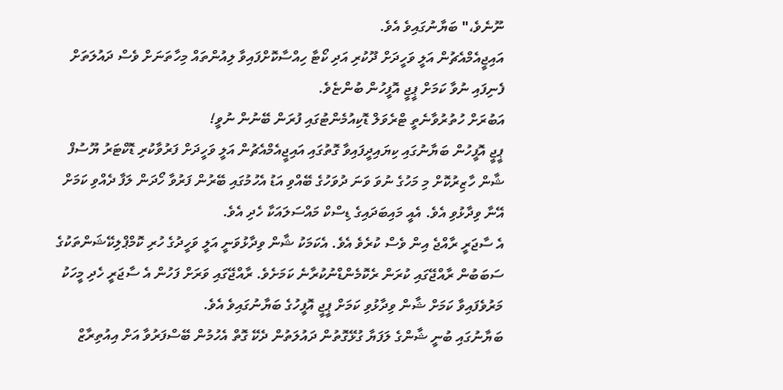ނޫނެވެ،" ބަޔާނުގައިވެ އެވެ.
އައިޖީއެމްއެޗުން އަލީ ވަހީދަށް ދޫކުރި އަދި ކޯޓާ ހިއްސާކޮށްފައިވާ ލިއުންތައް މިހާތަނަށް ވެސް ދައުލަތަށް ފެނިފައި ނުވާ ކަމަށް ޕީޖީ އޮފީހުން ބުންޏެވެ.
އަބުރަށް ހުތުރުވާނެތީ ޓްރެވަލް ޑޮކިއުމެންޓުގައި ފުރަން ބޭނުން ނުވީ!
ޕީޖީ އޮފީހުން ބަޔާނުގައި ކިޔައިދީފައިވާ ގޮތުގައި އައިޖީއެމްއެޗުން އަލީ ވަހީދަށް ފަރުވާކުރި ޑޮކްޓަރު ޔޫސުފް ޝާން ހާޒިރުކޮށް މި މަހުގެ ނުވަ ވަނަ ދުވަހުގެ ބޭއްވި އަޑު އެހުމުގައި ބޭރުން ފަރުވާ ހޯދަން ލަފާ ދެއްވި ކަމަށް އޭނާ ވިދާޅުވި އެވެ. އެއީ މައިބަދައިގެ ޑިސްކް މައްސަލައަކާ ހެދި އެވެ.
އެ ސާޖަރީ ރާއްޖެ އިން ވެސް ކުރެވެ އެވެ. އެކަމަކު ޝާން ވިދާޅުވަނީ އަލީ ވަހީދުގެ ހުރި ކޮމްޕްލިކޭޝަންތަކުގެ ސަބަބުން ރާއްޖޭގައި ކުރަން ރެކޮމެންޑްނުކުރާނެ ކަމަށެވެ. ރާއްޖޭގައި ވަރަށް ފަހުން އެ ސާޖަރީ ހެދި މީހަކު މަރުވެފައިވާ ކަމަށް ޝާން ވިދާޅުވި ކަމަށް ޕީޖީ އޮފީހުގެ ބަޔާނުގައިވެ އެވެ.
ބަޔާނުގައި ބުނީ ޝާންގެ ލަފަޔާ ގުޅޭގޮތުން ދައުލަތުން ދެކޭ ގޮތް އެހުމުން ބޭސްފަރުވާ އަށް އިއުތިރާޒް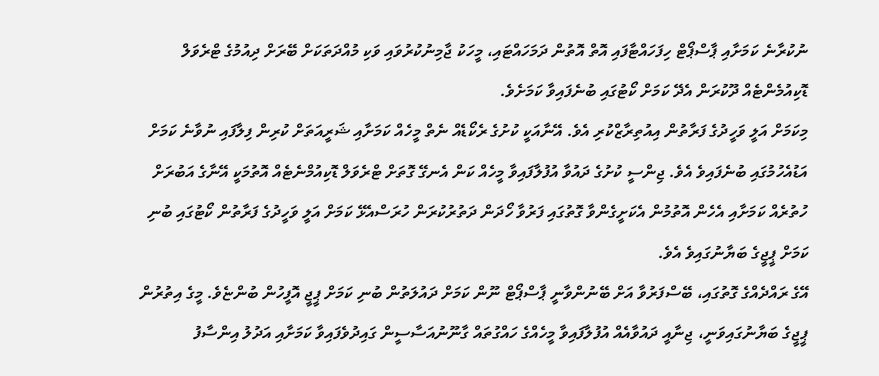ނުކުރާނެ ކަމަށާއި ޕާސްޕޯޓް ހިފަހައްޓާފައި އޮތް އޮތުން ދަމަހައްޓައި، މީހަކު ޖާމިނުކުރުވައި ވަކި މުއްދަތަކަށް ބޭރަށް ދިއުމުގެ ޓްރެވަލް ޑޮކިއުމެންޓެއް ދޫކުރަން އެދޭ ކަމަށް ކޯޓުގައި ބުނެފައިވާ ކަމަށެވެ.
މިކަމަށް އަލީ ވަހީދުގެ ފަރާތުން އިއުތިރާޒްކުރި އެވެ. އޭނާއަކީ ކުށުގެ ރެކޯޑެއް ނެތް މީހެއް ކަމަށާއި ޝަރީއަތަށް ކުރިން ފިލާފައި ނުވާނެ ކަމަށް އަޑުއެހުމުގައި ބުނެފައިވެ އެވެ. ޖިންސީ ކުށުގެ ދައުވާ އުފުލާފައިވާ މީހެއް ކަން އެނގޭ ގޮތަށް ޓްރެވަލް ޑޮކިއުމްނެޓެއް އޮތުމަކީ އޭނާގެ އަބުރަށް ހުތުރެއް ކަމަށާއި އެހެން އޮތުމުން އެކަށީގެންވާ ގޮތުގައި ފަރުވާ ހޯދަން ދަތުރުކުރަން ހުރަސްއެޅޭ ކަމަށް އަލީ ވަހީދުގެ ފަރާތުން ކޯޓުގައި ބުނި ކަމަށް ޕީޖީގެ ބަޔާނުގައިވެ އެވެ.
އޭގެ ރައްދެއްގެ ގޮތުގައި، ބޭސްފަރުވާ އަށް ބޭނުންވާނީ ޕާސްޕޯޓް ނޫން ކަމަށް ދައުލަތުން ބުނި ކަމަށް ޕީޖީ އޮފީހުން ބުންޏެވެ. މީގެ އިތުރުން ޕީޖީގެ ބަޔާނުގައިވަނީ، ޖިނާއީ ދައުވާއެއް އުފުލާފައިވާ މީހެއްގެ ހައްގުތައް ގާނޫނުއަސާސީން ގައިދުވެފައިވާ ކަމަށާއި އަދުލު އިންސާފު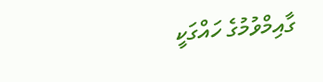ގާއިމްވުމުގެ ހައްގަކީ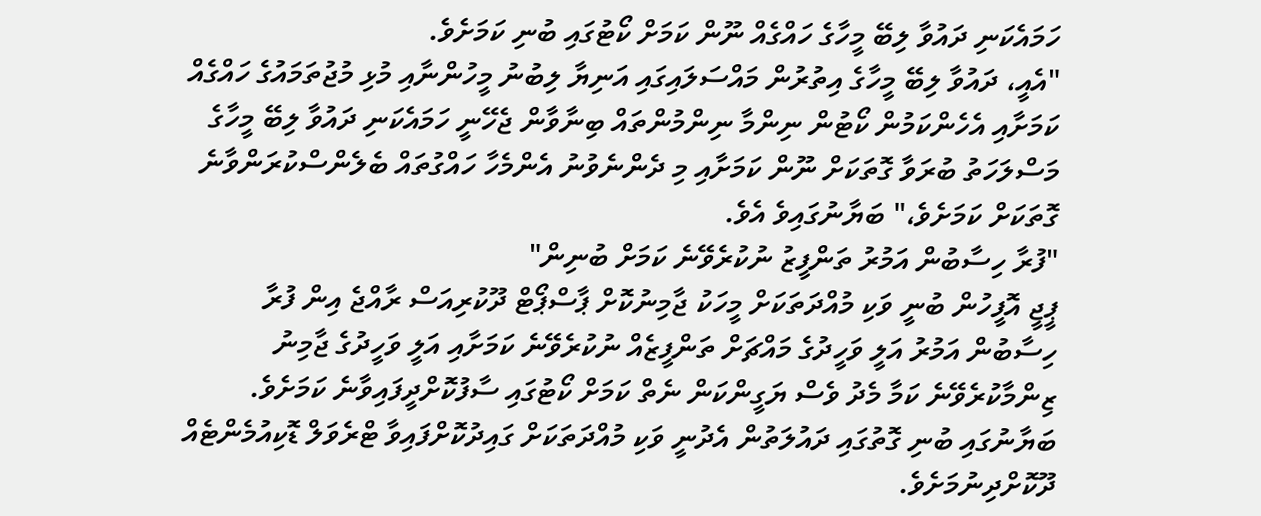ހަމައެކަނި ދައުވާ ލިބޭ މީހާގެ ހައްގެއް ނޫން ކަމަށް ކޯޓުގައި ބުނި ކަމަށެވެ.
"އެއީ، ދައުވާ ލިބޭ މީހާގެ އިތުރުން މައްސަލައިގައި އަނިޔާ ލިބުނު މީހުންނާއި މުޅި މުޖުތަމައުގެ ހައްގެއް ކަމަށާއި އެހެންކަމުން ކޯޓުން ނިންމާ ނިންމުންތައް ބިނާވާން ޖެހޭނީ ހަމައެކަނި ދައުވާ ލިބޭ މީހާގެ މަސްލަހަތު ބުރަވާ ގޮތަކަށް ނޫން ކަމަށާއި މި ދެންނެވުނު އެންމެހާ ހައްގުތައް ބެލެންސްކުރަންވާނެ ގޮތަކަށް ކަމަށެވެ،" ބަޔާނުގައިވެ އެވެ.
"ފުރާ ހިސާބުން އަމުރު ތަންފީޒު ނުކުރެވޭނެ ކަމަށް ބުނިން"
ޕީޖީ އޮފީހުން ބުނީ ވަކި މުއްދަތަކަށް މީހަކު ޖާމިނުކޮށް ޕާސްޕޯޓް ދޫކުރިއަސް ރާއްޖެ އިން ފުރާ ހިސާބުން އަމުރު އަލީ ވަހީދުގެ މައްޗަށް ތަންފީޒެއް ނުކުރެވޭނެ ކަމަށާއި އަލީ ވަހީދުގެ ޖާމިނު ޒިންމާކުރެވޭނެ ކަމާ މެދު ވެސް ޔަގީންކަން ނެތް ކަމަށް ކޯޓުގައި ސާފުކޮށްދީފައިވާނެ ކަމަށެވެ.
ބަޔާނުގައި ބުނި ގޮތުގައި ދައުލަތުން އެދުނީ ވަކި މުއްދަތަކަށް ގައިދުކޮށްފައިވާ ޓްރެވަލް ޑޮކިއުމެންޓެއް ދޫކޮށްދިނުމަށެވެ.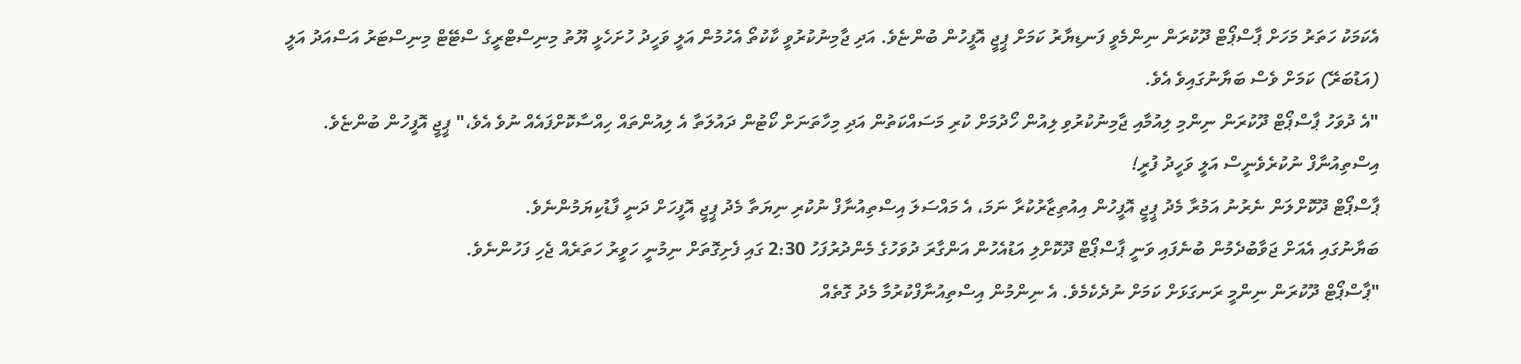އެކަމަކު ހަތަރު މަހަށް ޕާސްޕޯޓް ދޫކުރަން ނިންމެވީ ފަނޑިޔާރު ކަމަށް ޕީޖީ އޮފީހުން ބުންޏެވެ. އަދި ޖާމިނުކުރުވީ ކާކުތޯ އެހުމުން އަލީ ވަހީދު ހުށަހެޅީ ޔޫތު މިނިސްޓްރީގެ ސްޓޭޓް މިނިސްޓަރު އަސްއަދު އަލީ (އަޑުބަރޭ) ކަމަށް ވެސް ބަޔާނުގައިވެ އެވެ.
"އެ ދުވަހު ޕާސްޕޯޓް ދޫކުރަން ނިންމި ލިއުމާއި ޖާމިނުކުރުވި ލިއުން ހޯދުމަށް ކުރި މަސައްކަތުން އަދި މިހާތަނަށް ކޯޓުން ދައުލަތާ އެ ލިއުންތައް ހިއްސާކޮށްފައެއް ނުވެ އެވެ،" ޕީޖީ އޮފީހުން ބުންޏެވެ.
އިސްތިއުނާފް ނުކުރެވެނީސް އަލީ ވަހީދު ފުރީ!
ޕާސްޕޯޓް ދޫކޮށްލަން ނެރުނު އަމުރާ މެދު ޕީޖީ އޮފީހުން އިއުތިޒާރުކުރާ ނަމަ، އެ މައްސަލަ އިސްތިއުނާފް ނުކުރި ނިޔަތާ މެދު ޕީޖީ އޮފީހަށް ދަނީ ފާޑުކިޔަމުންނެވެ.
ބަޔާނުގައި އެއަށް ޖަވާބުދެމުން ބުނެފައި ވަނީ ޕާސްޕޯޓް ދޫކޮށްލި އަޑުއެހުން އަންގާރަ ދުވަހުގެ މެންދުރުފަހު 2:30 ގައި ފެށިގޮތަށް ނިމުނީ ހަވީރު ހަތަރެއް ޖެހި ފަހުންނެވެ.
"ޕާސްޕޯޓް ދޫކުރަން ނިންމީ ރަނގަޅަށް ކަމަށް ނުދެކެމެވެ. އެ ނިންމުން އިސްތިއުނާފްކުރުމާ މެދު ގޮތެއް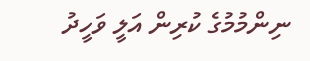ނިންމުމުގެ ކުރިން އަލީ ވަހީދު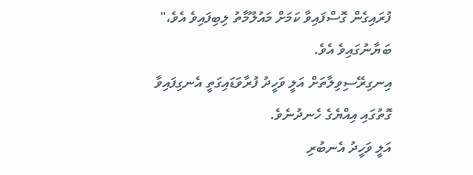ފުރައިގެން ގޮސްފައިވާ ކަމަށް މައުލޫމާތު ލިބިފައިވެ އެވެ،" ބަޔާނުގައިވެ އެވެ.
އިނގިރޭސިވިލާތަށް އަލީ ވަހީދު ފުރާވަޑައިގަތީ އެނގިފައިވާ ގޮތުގައި އިއްޔެގެ ހެނދުނެވެ.
އަލީ ވަހީދު އެނބުރި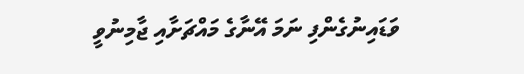ވަޑައިނުގެންފި ނަމަ އޭނާގެ މައްޗަށާއި ޖާމިނުވީ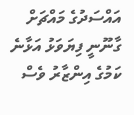އައްސަދުގެ މައްޗަށް ގާނޫނީ ފިޔަވަޅު އަޅާނެ ކަމުގެ އިންޒާރު ވެސް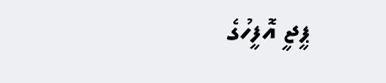ޕީޖީ އޮފީހުގެ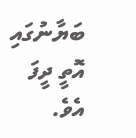ބަޔާނުގައި އޮތީ ދީފަ އެވެ.